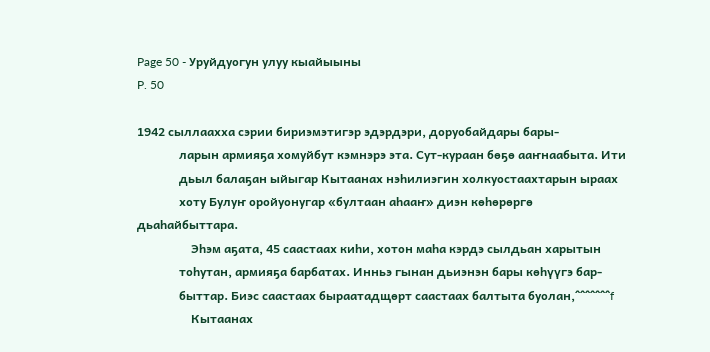Page 50 - Уруйдуогун улуу кыайыыны
P. 50

1942 сыллаахха сэрии бириэмэтигэр эдэрдэри, доруобайдары бары-
              ларын армияҕа хомуйбут кэмнэрэ эта. Сут-кураан бөҕө ааҥнаабыта. Ити
              дьыл балаҕан ыйыгар Кытаанах нэһилиэгин холкуостаахтарын ыраах
              хоту Булуҥ оройуонугар «бултаан аһааҥ» диэн көһөрөргө дьаһайбыттара.
                  Эһэм аҕата, 45 саастаах киһи, хотон маһа кэрдэ сылдьан харытын
              тоһутан, армияҕа барбатах. Инньэ гынан дьиэнэн бары көһүүгэ бар-
              быттар. Биэс саастаах быраатадщөрт саастаах балтыта буолан,^^^^^^^f
                  Кытаанах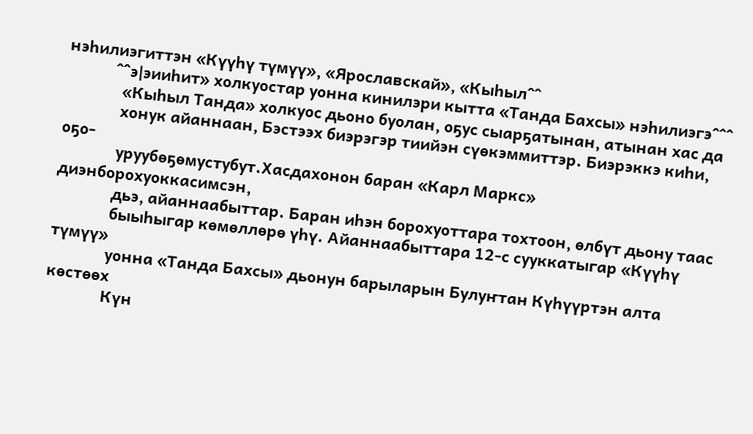нэһилиэгиттэн «Күүһү түмүү», «Ярославскай», «Кыһыл^^
            ^^э|эииһит» холкуостар уонна кинилэри кытта «Танда Бахсы» нэһилиэгэ^^^
              «Кыһыл Танда» холкуос дьоно буолан, оҕус сыарҕатынан, атынан хас да
              хонук айаннаан, Бэстээх биэрэгэр тиийэн сүөкэммиттэр. Биэрэккэ киһи, оҕо-
              уруубөҕөмустубут.Хасдахонон баран «Карл Маркс» диэнборохуоккасимсэн,
              дьэ, айаннаабыттар. Баран иһэн борохуоттара тохтоон, өлбүт дьону таас
              быыһыгар көмөллөрө үһү. Айаннаабыттара 12-с сууккатыгар «Күүһү түмүү»
              уонна «Танда Бахсы» дьонун барыларын Булуҥтан Күһүүртэн алта көстөөх
              Күн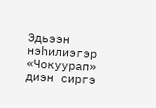Эдьээн нэһилиэгэр «Чокуурап» диэн сиргэ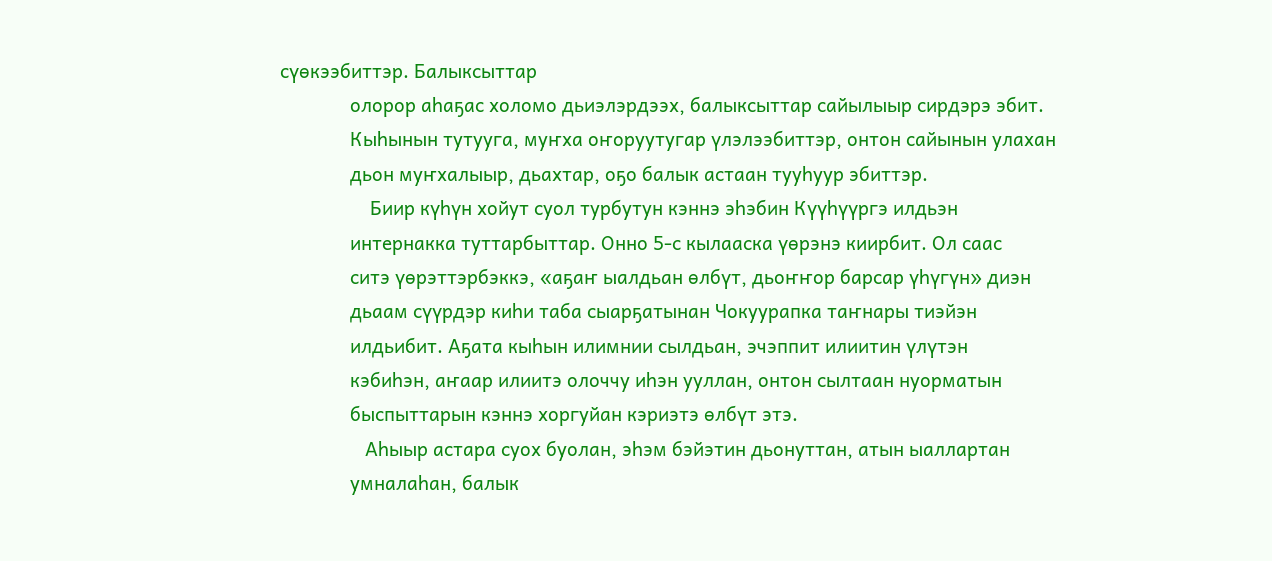сүөкээбиттэр. Балыксыттар
              олорор аһаҕас холомо дьиэлэрдээх, балыксыттар сайылыыр сирдэрэ эбит.
              Кыһынын тутууга, муҥха оҥоруутугар үлэлээбиттэр, онтон сайынын улахан
              дьон муҥхалыыр, дьахтар, оҕо балык астаан тууһуур эбиттэр.
                  Биир күһүн хойут суол турбутун кэннэ эһэбин Күүһүүргэ илдьэн
              интернакка туттарбыттар. Онно 5-с кылааска үөрэнэ киирбит. Ол саас
              ситэ үөрэттэрбэккэ, «аҕаҥ ыалдьан өлбүт, дьоҥҥор барсар үһүгүн» диэн
              дьаам сүүрдэр киһи таба сыарҕатынан Чокуурапка таҥнары тиэйэн
              илдьибит. Аҕата кыһын илимнии сылдьан, эчэппит илиитин үлүтэн
              кэбиһэн, аҥаар илиитэ олоччу иһэн ууллан, онтон сылтаан нуорматын
              быспыттарын кэннэ хоргуйан кэриэтэ өлбүт этэ.
                 Аһыыр астара суох буолан, эһэм бэйэтин дьонуттан, атын ыаллартан
              умналаһан, балык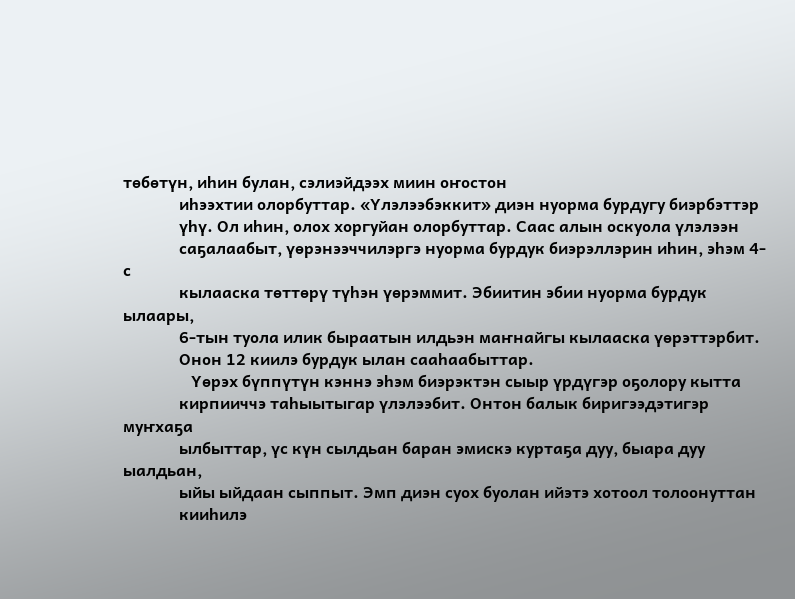төбөтүн, иһин булан, сэлиэйдээх миин оҥостон
              иһээхтии олорбуттар. «Үлэлээбэккит» диэн нуорма бурдугу биэрбэттэр
              үһү. Ол иһин, олох хоргуйан олорбуттар. Саас алын оскуола үлэлээн
              саҕалаабыт, үөрэнээччилэргэ нуорма бурдук биэрэллэрин иһин, эһэм 4-с
              кылааска төттөрү түһэн үөрэммит. Эбиитин эбии нуорма бурдук ылаары,
              6-тын туола илик быраатын илдьэн маҥнайгы кылааска үөрэттэрбит.
              Онон 12 киилэ бурдук ылан сааһаабыттар.
                 Үөрэх бүппүтүн кэннэ эһэм биэрэктэн сыыр үрдүгэр оҕолору кытта
              кирпииччэ таһыытыгар үлэлээбит. Онтон балык биригээдэтигэр муҥхаҕа
              ылбыттар, үс күн сылдьан баран эмискэ куртаҕа дуу, быара дуу ыалдьан,
              ыйы ыйдаан сыппыт. Эмп диэн суох буолан ийэтэ хотоол толоонуттан
              кииһилэ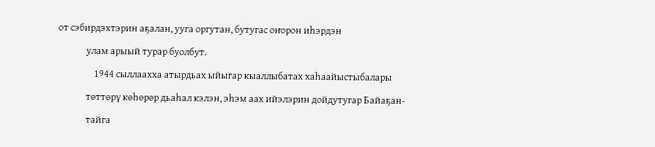от сэбирдэхтэрин аҕалан, ууга оргутан, бутугас оҥорон иһэрдэн
              улам арыый турар буолбут.
                  1944 сыллаахха атырдьах ыйыгар кыаллыбатах хаһаайыстыбалары
              төттөрү көһөрөр дьаһал кэлэн, эһэм аах ийэлэрин дойдутугар Байаҕан-
              тайга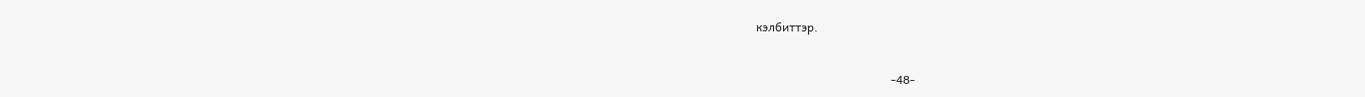кэлбиттэр.


                                             -48-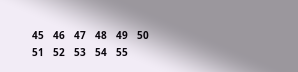45   46   47   48   49   50   51   52   53   54   55